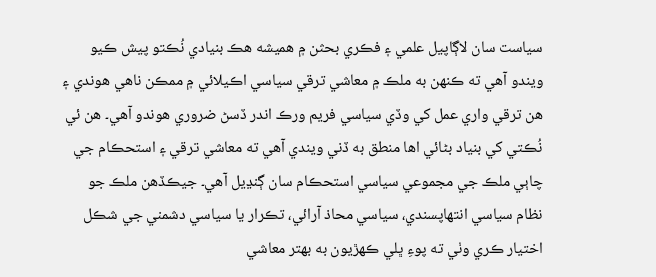سياست سان لاڳاپيل علمي ۽ فڪري بحثن ۾ هميشه هڪ بنيادي نُڪتو پيش ڪيو ويندو آهي ته ڪنهن به ملڪ ۾ معاشي ترقي سياسي اڪيلائي ۾ ممڪن ناهي هوندي ۽ هن ترقي واري عمل کي وڏي سياسي فريم ورڪ اندر ڏسڻ ضروري هوندو آهي۔ هن ئي نُڪتي کي بنياد بڻائي اها منطق به ڏني ويندي آهي ته معاشي ترقي ۽ استحڪام جي چاٻي ملڪ جي مجموعي سياسي استحڪام سان ڳنڍيل آهي۔ جيڪڏهن ملڪ جو نظام سياسي انتهاپسندي، سياسي محاذ آرائي، تڪرار يا سياسي دشمني جي شڪل اختيار ڪري وٺي ته پوءِ ڀلي ڪهڙيون به بهتر معاشي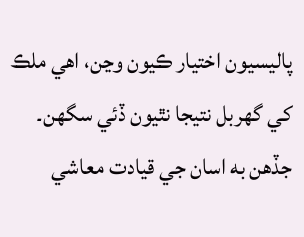پاليسيون اختيار ڪيون وڃن، اهي ملڪ کي گهربل نتيجا نٿيون ڏئي سگهن۔ جڏهن به اسان جي قيادت معاشي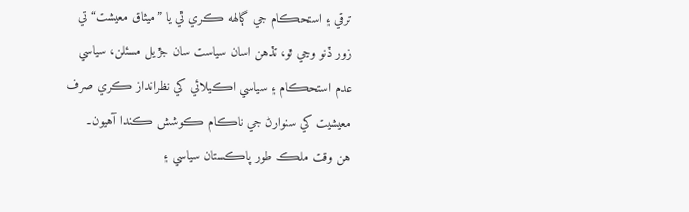ترقي ۽ استحڪام جي ڳالهه ڪري ٿي يا ”ميثاق معيشت“ تي زور ڏنو وڃي ٿو، تڏهن اسان سياست سان جڙيل مسئلن، سياسي عدم استحڪام ۽ سياسي اڪيلائي کي نظرانداز ڪري صرف معيشيت کي سنوارڻ جي ناڪام ڪوشش ڪندا آهيون۔
هن وقت ملڪ طور پاڪستان سياسي ۽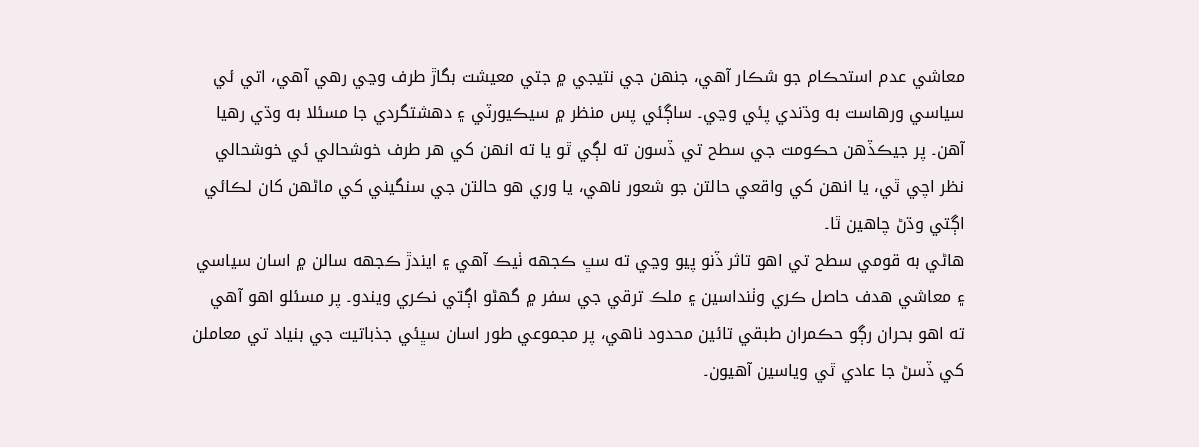معاشي عدم استحڪام جو شڪار آهي، جنهن جي نتيجي ۾ جتي معيشت بگاڙ طرف وڃي رهي آهي، اتي ئي سياسي ورهاست به وڌندي پئي وڃي۔ ساڳئي پس منظر ۾ سيڪيورٽي ۽ دهشتگردي جا مسئلا به وڌي رهيا آهن۔ پر جيڪڏهن حڪومت جي سطح تي ڏسون ته لڳي ٿو يا ته انهن کي هر طرف خوشحالي ئي خوشحالي نظر اچي ٿي، يا انهن کي واقعي حالتن جو شعور ناهي، يا وري هو حالتن جي سنگيني کي ماڻهن کان لڪائي اڳتي وڌڻ چاهين ٿا۔
هاڻي به قومي سطح تي اهو تاثر ڏنو پيو وڃي ته سڀ ڪجهه ٺيڪ آهي ۽ ايندڙ ڪجهه سالن ۾ اسان سياسي ۽ معاشي هدف حاصل ڪري وٺنداسين ۽ ملڪ ترقي جي سفر ۾ گهڻو اڳتي نڪري ويندو۔ پر مسئلو اهو آهي ته اهو بحران رڳو حڪمران طبقي تائين محدود ناهي، پر مجموعي طور اسان سڀئي جذباتيت جي بنياد تي معاملن کي ڏسڻ جا عادي ٿي وياسين آهيون۔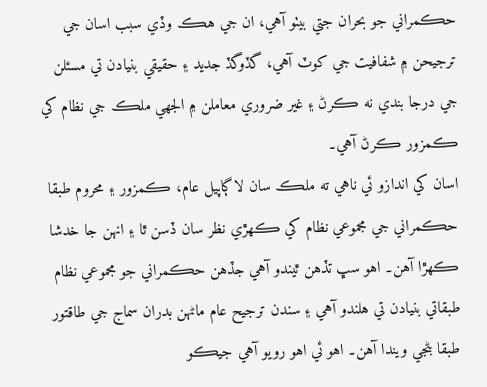حڪمراني جو بحران جتي بيٺو آهي، ان جي هڪ وڏي سبب اسان جي ترجيحن ۾ شفافيت جي کوٽ آهي، گڏوگڏ جديد ۽ حقيقي بنيادن تي مسئلن جي درجا بندي نه ڪرڻ ۽ غير ضروري معاملن ۾ الجهي ملڪ جي نظام کي ڪمزور ڪرڻ آهي۔
اسان کي اندازو ئي ناهي ته ملڪ سان لاڳاپيل عام، ڪمزور ۽ محروم طبقا حڪمراني جي مجموعي نظام کي ڪهڙي نظر سان ڏسن ٿا ۽ انهن جا خدشا ڪهڙا آهن۔ اهو سڀ تڏهن ٿيندو آهي جڏهن حڪمراني جو مجموعي نظام طبقاتي بنيادن تي هلندو آهي ۽ سندن ترجيح عام ماڻهن بدران سماج جي طاقتور طبقا بڻجي ويندا آهن۔ اهو ئي اهو رويو آهي جيڪو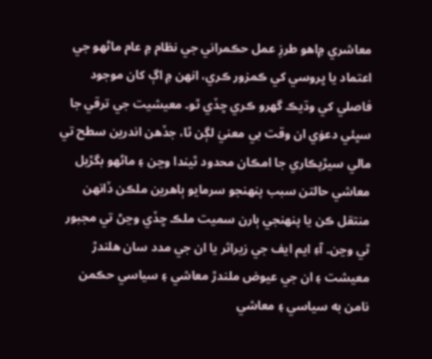معاشري ۾اهو طرزِ عمل حڪمراني جي نظام ۾ عام ماڻهو جي اعتماد يا ڀروسي کي ڪمزور ڪري، انهن ۾ اڳ کان موجود فاصلي کي وڌيڪ گهرو ڪري ڇڏي ٿو۔ معيشيت جي ترقي جا سڀئي دعوٰي ان وقت بي معنيٰ لڳن ٿا، جڏهن اندرين سطح تي مالي سيڙپڪاري جا امڪان محدود ٿيندا وڃن ۽ ماڻهو بگڙيل معاشي حالتن سبب پنهنجو سرمايو ٻاهرين ملڪن ڏانهن منتقل ڪن يا پنهنجي ٻارن سميت ملڪ ڇڏي وڃڻ تي مجبور ٿي وڃن۔ آءِ ايم ايف جي زيراثر يا ان جي مدد سان هلندڙ معيشت ۽ ان جي عيوض ملندڙ معاشي ۽ سياسي حڪمن نامن به سياسي ۽ معاشي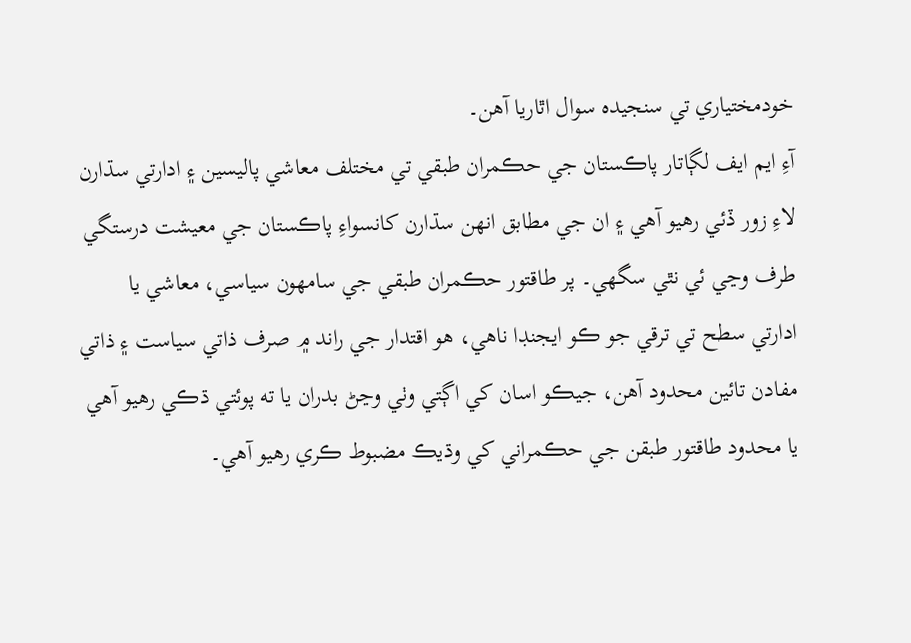خودمختياري تي سنجيده سوال اٿاريا آهن۔
آءِ ايم ايف لڳاتار پاڪستان جي حڪمران طبقي تي مختلف معاشي پاليسين ۽ ادارتي سڌارن لاءِ زور ڏئي رهيو آهي ۽ ان جي مطابق انهن سڌارن کانسواءِ پاڪستان جي معيشت درستگي طرف وڃي ئي نٿي سگهي۔ پر طاقتور حڪمران طبقي جي سامهون سياسي، معاشي يا ادارتي سطح تي ترقي جو ڪو ايجنڊا ناهي، هو اقتدار جي راند ۾ صرف ذاتي سياست ۽ ذاتي مفادن تائين محدود آهن، جيڪو اسان کي اڳتي وٺي وڃڻ بدران يا ته پوئتي ڌڪي رهيو آهي يا محدود طاقتور طبقن جي حڪمراني کي وڌيڪ مضبوط ڪري رهيو آهي۔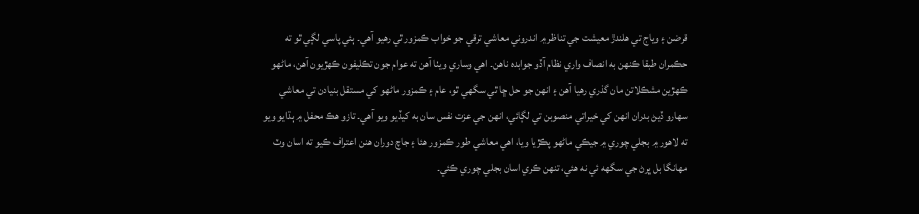قرضن ۽ وياج تي هلندڙ معيشت جي تناظر ۾ اندروني معاشي ترقي جو خواب ڪمزور ٿي رهيو آهي۔ ٻئي پاسي لڳي ٿو ته حڪمران طبقا ڪنهن به انصاف واري نظام آڏو جوابده ناهن۔ اهي وساري ويٺا آهن ته عوام جون تڪليفون ڪهڙيون آهن، ماڻهو ڪهڙين مشڪلاتن مان گذري رهيا آهن ۽ انهن جو حل ڇا ٿي سگهي ٿو، عام ۽ ڪمزور ماڻهو کي مستقل بنيادن تي معاشي سهارو ڏيڻ بدران انهن کي خيراتي منصوبن تي لڳائي، انهن جي عزت نفس سان به کيڏيو ويو آهي۔ تازو هڪ محفل ۾ ٻڌايو ويو ته لاهور ۾ بجلي چوري ۾ جيڪي ماڻهو پڪڙيا ويا، اهي معاشي طور ڪمزور هئا ۽ جاچ دوران هنن اعتراف ڪيو ته اسان وٽ مهانگا بل ڀرڻ جي سگهه ئي نه هئي، تنهن ڪري اسان بجلي چوري ڪئي۔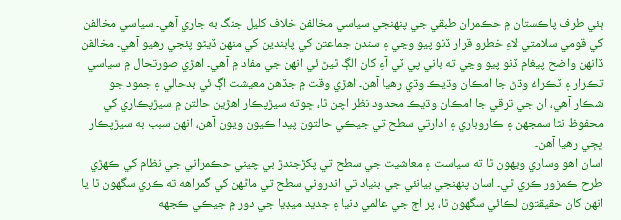ٻئي طرف پاڪستان ۾ حڪمران طبقي جي پنهنجي سياسي مخالفن خلاف کليل جنگ به جاري آهي۔ سياسي مخالفن کي قومي سلامتي لاءِ خطرو قرار ڏنو پيو وڃي ۽ سندن جماعتن کي پابندين کي منهن ڏيڻو پئجي رهيو آهي۔ مخالفن ڏانهن واضح پيغام ڏنو پيو وڃي ته باني پي ٽي آءِ کان الڳ ٿيڻ ئي انهن جي مفاد ۾ آهي۔ اهڙي صورتحال ۾ سياسي تڪرار ۽ ٽڪراءُ وڌڻ جا امڪان وڌيڪ وڌي رهيا آهن۔ اهڙي وقت ۾ جڏهن معيشت اڳ ئي بدحالي ۽ جمود جو شڪار آهي، ان جي ترقي جا امڪان وڌيڪ محدود نظر اچن ٿا، ڇوته سيڙپڪار اهڙين حالتن ۾ سيڙپڪاري کي محفوظ نٿا سمجهن ۽ ڪاروباري ۽ ادارتي سطح تي جيڪي حالتون پيدا ڪيون ويون آهن، انهن سبب به سيڙپڪار ڀڄي رهيا آهن۔
اسان اهو وساري ويهون ٿا ته سياست ۽ معاشيت جي سطح تي پکڙجندڙ بي چيني حڪمراني جي نظام کي ڪهڙي طرح ڪمزور ڪري ٿي۔ اسان پنهنجي بيانئي جي بنياد تي اندروني سطح تي ماڻهن کي گمراهه ته ڪري سگهون ٿا يا انهن کان حقيقتون لڪائي سگهون ٿا، پر اڄ جي عالمي دنيا ۽ جديد ميڊيا جي دور ۾ جيڪي ڪجهه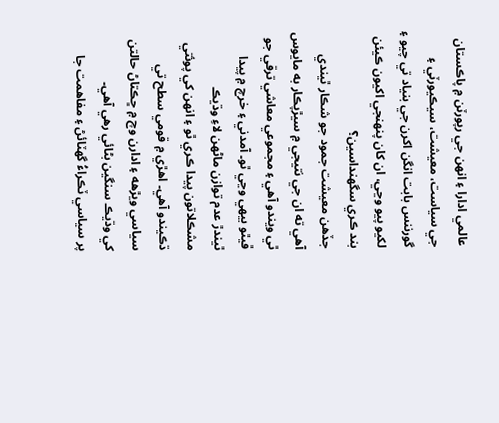عالمي ادارا ۽ انهن جي رپورٽن ۾ پاڪستان جي سياست، معيشت، سيڪيورٽي ۽ گورننس بابت انگن اکرن جي بنياد تي چيو ۽ لکيو پيو وڃي، ان کان پنهنجي اکيون ڪيئن بند ڪري سگهنداسين؟
جڏهن معيشت جمود جو شڪار ٿيندي آهي ته ان جي نتيجي ۾ سيڙپڪار به مايوس ٿي ويندو آهي ۽ مجموعي معاشي ترقي جو ڦيٿو بيهي وڃي ٿو۔ آمدني ۽ خرچ ۾ پيدا ٿيندڙ عدم توازن ماڻهن لاءِ وڌيڪ مشڪلاتون پيدا ڪري ٿو ۽ انهن کي پوئتي ڌڪيندو آهي۔ اهڙي ۾ قومي سطح تي سياسي ويڙهه ۽ ادارن وچ ۾ ڇڪتاڻ حالتن کي وڌيڪ سنگين بڻائي رهي آهي۔
پر سياسي ٽڪراءُ گهٽائڻ ۽ مفاهمت جا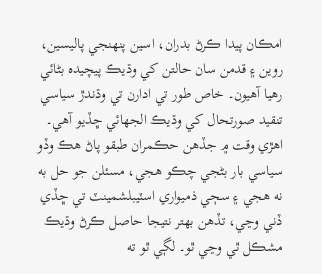امڪان پيدا ڪرڻ بدران، اسين پنهنجي پاليسين، روين ۽ قدمن سان حالتن کي وڌيڪ پيچيده بڻائي رهيا آهيون۔ خاص طور تي ادارن تي وڌندڙ سياسي تنقيد صورتحال کي وڌيڪ الجهائي ڇڏيو آهي۔ اهڙي وقت ۾ جڏهن حڪمران طبقو پاڻ هڪ وڏو سياسي بار بڻجي چڪو هجي، مسئلن جو حل به نه هجي ۽ سڄي ذميواري اسٽيبلشمينٽ تي ڇڏي ڏني وڃي، تڏهن بهتر نتيجا حاصل ڪرڻ وڌيڪ مشڪل ٿي وڃي ٿو۔ لڳي ٿو ته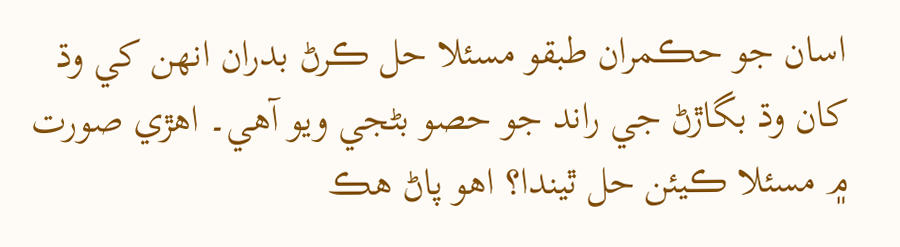اسان جو حڪمران طبقو مسئلا حل ڪرڻ بدران انهن کي وڌ کان وڌ بگاڙڻ جي راند جو حصو بڻجي ويو آهي۔ اهڙي صورت ۾ مسئلا ڪيئن حل ٿيندا؟ اهو پاڻ هڪ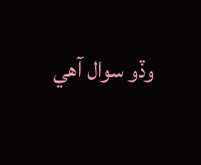وڏو سوال آهي